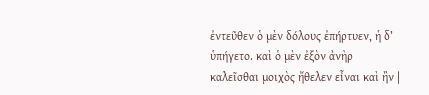ἐντεῦθεν ὁ μὲν δόλους ἐπήρτυεν, ἡ δ’ ὑπήγετο. καὶ ὁ μὲν ἐξὸν ἀνὴρ καλεῖσθαι μοιχὸς ἤθελεν εἶναι καὶ ἢν |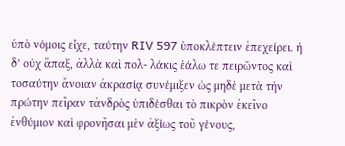ὑπὸ νόμοις εἶχε, ταύτην RIV 597 ὑποκλέπτειν ἐπεχείρει. ἡ δ’ οὐχ ἅπαξ, ἀλλὰ καὶ πολ- λάκις ἑάλω τε πειρῶντος καὶ τοσαύτην ἄνοιαν ἀκρασίᾳ συνέμιξεν ὡς μηδὲ μετὰ τὴν πρώτην πεῖραν τἀνδρὸς ὑπιδέσθαι τὸ πικρὸν ἐκεῖνο ἐνθύμιον καὶ φρονῆσαι μὲν ἀξίως τοῦ γένους,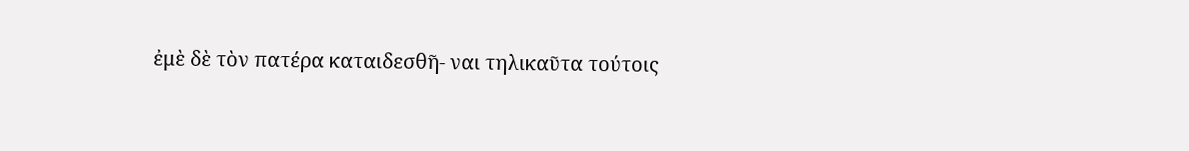ἐμὲ δὲ τὸν πατέρα καταιδεσθῆ- ναι τηλικαῦτα τούτοις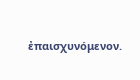ἐπαισχυνόμενον.